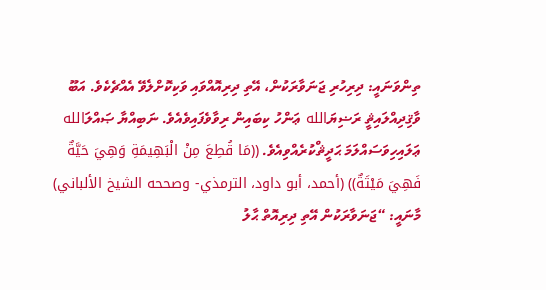ތިންވަނައީ: ދިރިހުރި ޖަނަވާރަކުން، އޭތި ދިރިއޮއްވައި ވަކިކޮށްލެވޭ އެއްޗެކެވެ. އަބޫ ވާޤިދިއްލައިޘީ ރަޟިޔަالله ޢަންހު ކިބައިން ރިވާވެފައިވެއެވެ. ނަބިއްޔާ ޞައްލަالله ޢަލައިހިވަސައްލަމަ ޙަދީޘްކުރެއްވިއެވެ. ((مَا قُطِعَ مِنْ الْبَهِيمَةِ وَهِيَ حَيَّةٌ فَهِيَ مَيْتَةٌ)) (أحمد، أبو داود، الترمذي- وصححه الشيخ الألباني) މާނައީ: “ޖަނަވާރަކުން އޭތި ދިރިއޮތް ޙާލު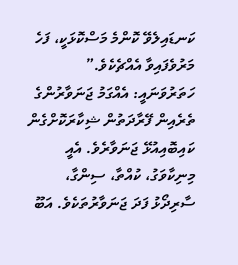ކަނޑައިލެވޭ ކޮންމެ މަސްކޮޅަކީ، ފަހެ މަރުވެފައިވާ އެއްޗެކެވެ.”
ހަތަރުވަނައީ: އެއްގަމު ޖަނަވާރުންގެ ތެރެއިން ފޭރާދަތުން ޝިކާރަކޮށްގެން ކައިބޮއިއުޅޭ ޖަނަވާރެވެ. އެއީ މިނިކާވަގު، ކުއްތާ، ސިންގާ، ސާރިދޯޅު ފަދަ ޖަނަވާރުތަކެވެ. އަބޫ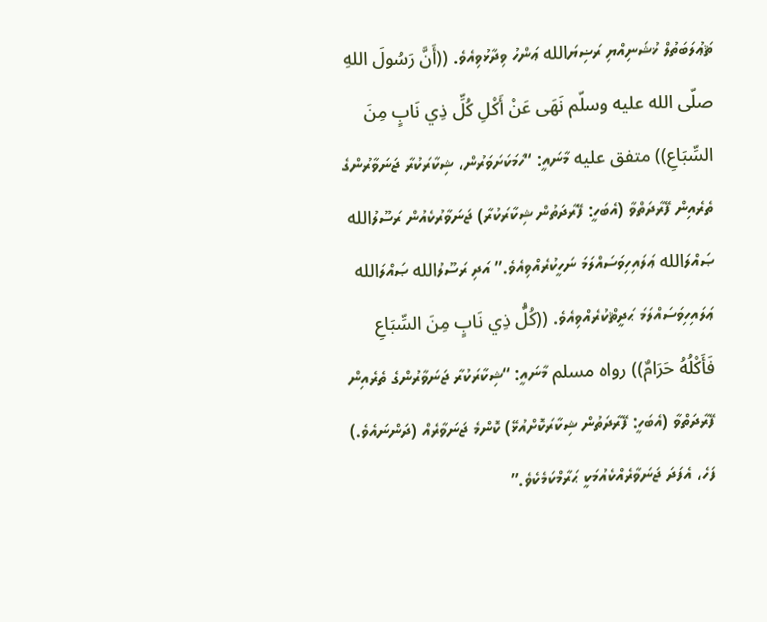ޘަޢުލަބަތުލް ޚުޝަނިއްޔި ރަޟިޔަالله ޢަންހު ވިދާޅުވިއެވެ. ((أَنَّ رَسُولَ اللهِ صلّى الله عليه وسلّم نَهَى عَنْ أَكْلِ كُلِّ ذِي نَابٍ مِنَ السِّبَاعِ)) متفق عليه މާނައީ: “ހަމަކަށަވަރުން، ޝިކާރަކުރާ ޖަނަވާރުންގެ ތެރެއިން ފޭރާދަތްވާ (އެބަހީ: ފޭރާދަތުން ޝިކާރަކުރާ) ޖަނަވާރުކެއުން ރަސޫލުالله ޞައްލަالله ޢަލައިހިވަސައްލަމަ ނަހީކުރެއްވިއެވެ.” އަދި ރަސޫލުالله ޞައްލަالله ޢަލައިހިވަސައްލަމަ ޙަދީޘްކުރެއްވިއެވެ. ((كُلُّ ذِي نَابٍ مِنَ السِّبَاعِ فَأَكْلُهُ حَرَامٌ)) رواه مسلم މާނައީ: “ޝިކާރަކުރާ ޖަނަވާރުންގެ ތެރެއިން ފޭރާދަތްވާ (އެބަހީ: ފޭރާދަތުން ޝިކާރަކޮށްއުޅޭ) ކޮންމެ ޖަނަވާރެއް (ދަންނައެވެ.) ފަހެ، އެފަދަ ޖަނަވާރެއްކެއުމަކީ ޙަރާމްކަމެކެވެ.”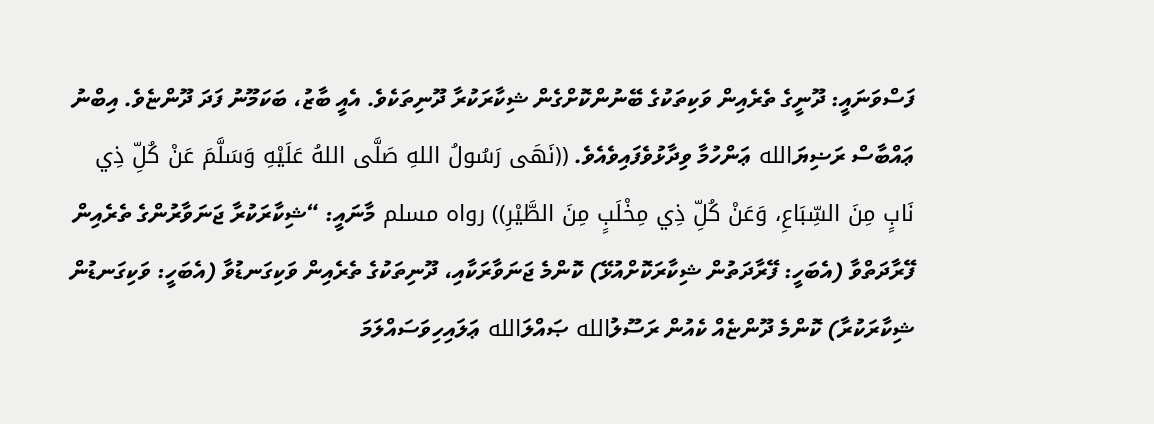ފަސްވަނައީ: ދޫނީގެ ތެރެއިން ވަކިތަކުގެ ބޭނުންކޮށްގެން ޝިކާރަކުރާ ދޫނިތަކެވެ. އެއީ ބާޒު، ބަކަމޫނު ފަދަ ދޫންޏެވެ. އިބްނު ޢައްބާސް ރަޟިޔަالله ޢަންހުމާ ވިދާޅުވެފައިވެއެވެ. ((نَهَى رَسُولُ اللهِ صَلَّى اللهُ عَلَيْهِ وَسَلَّمَ عَنْ كُلِّ ذِي نَابٍ مِنَ السِّبَاعِ، وَعَنْ كُلِّ ذِي مِخْلَبٍ مِنَ الطَّيْرِ)) رواه مسلم މާނައީ: “ޝިކާރަކުރާ ޖަނަވާރުންގެ ތެރެއިން ފޭރާދަތްވާ (އެބަހީ: ފޭރާދަތުން ޝިކާރަކޮށްއުޅޭ) ކޮންމެ ޖަނަވާރަކާއި، ދޫނިތަކުގެ ތެރެއިން ވަކިގަނޑުވާ (އެބަހީ: ވަކިގަނޑުން ޝިކާރަކުރާ) ކޮންމެ ދޫންޏެއް ކެއުން ރަސޫލުالله ޞައްލަالله ޢަލައިހިވަސައްލަމަ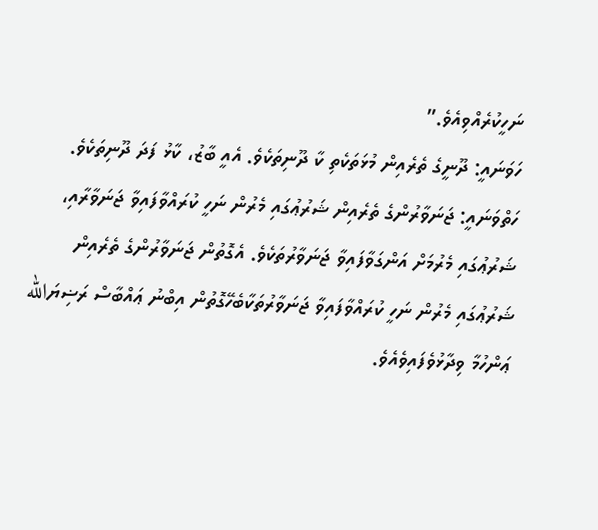ނަހީކުރެއްވިއެވެ.”
ހަވަނައީ: ދޫނީގެ ތެރެއިން މުޅަތަކެތި ކާ ދޫނިތަކެވެ. އެއީ ބާޒު، ކާޅު ފަދަ ދޫނިތަކެވެ.
ހަތްވަނައީ: ޖަނަވާރުންގެ ތެރެއިން ޝަރުޢުގައި މެރުން ނަހީ ކުރައްވާފައިވާ ޖަނަވާރާއި، ޝަރުޢުގައި މެރުމަށް އަންގަވާފައިވާ ޖަނަވާރުތަކެވެ. އެގޮތުން ޖަނަވާރުންގެ ތެރެއިން ޝަރުޢުގައި މެރުން ނަހީ ކުރައްވާފައިވާ ޖަނަވާރުތަކާބެހޭގޮތުން އިބްނު ޢައްބާސް ރަޟިޔަالله ޢަންހުމާ ވިދާޅުވެފައިވެއެވެ.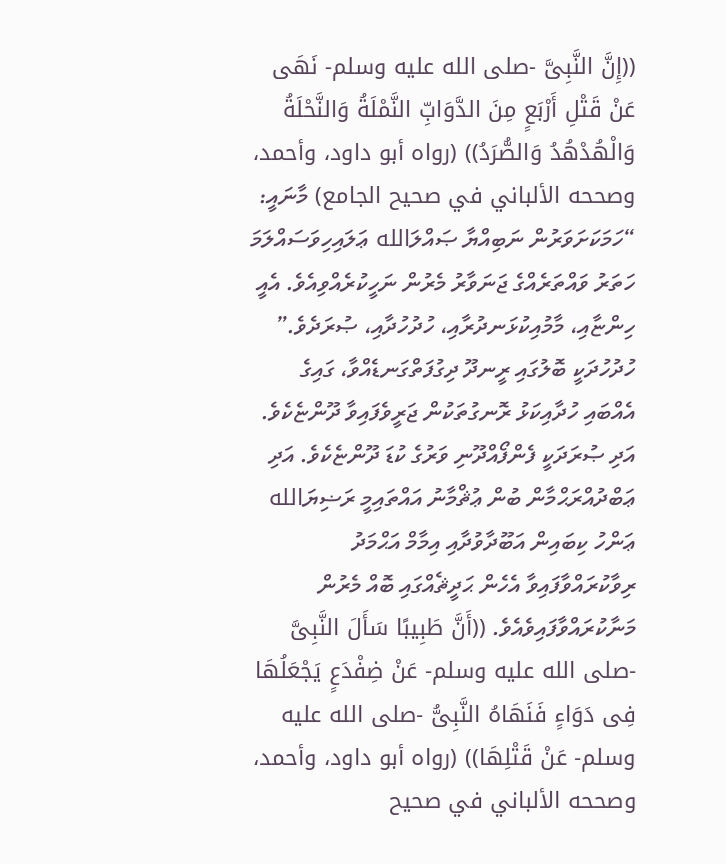((إِنَّ النَّبِىَّ -صلى الله عليه وسلم- نَهَى عَنْ قَتْلِ أَرْبَعٍ مِنَ الدَّوَابِّ النَّمْلَةُ وَالنَّحْلَةُ وَالْهُدْهُدُ وَالصُّرَدُ)) (رواه أبو داود، وأحمد، وصححه الألباني في صحيح الجامع) މާނައީ: “ހަމަކަށަވަރުން ނަބިއްޔާ ޞައްލަالله ޢަލައިހިވަސައްލަމަ ހަތަރު ވައްތަރެއްގެ ޖަނަވާރު މެރުން ނަހީކުރެއްވިއެވެ. އެއީ ހިންޏާއި، މާމުއިކުޅަނދުރާއި، ހުދުހުދާއި، ޞުރަދެވެ.” ހުދުހުދަކީ ބޮލުގައި ރީނދޫ ދިގުފަތްގަނޑެއްވާ، ގައިގެ އެއްބައި ހުދާއިކަޅު ރޮނގުތަކުން ޖަރީވެފައިވާ ދޫންޏެކެވެ. އަދި ޞުރަދަކީ ފެންފޯއްދޫނި ވަރުގެ ކުޑަ ދޫންޏެކެވެ. އަދި ޢަބްދުއްރަޙްމާން ބުން ޢުޘްމާނު އައްތައިމީ ރަޟިޔަالله ޢަންހު ކިބައިން އަބޫދާވުދާއި އިމާމް އަޙްމަދު ރިވާކުރައްވާފައިވާ އެހެން ޙަދީޘެއްގައި ބޮއް މެރުން މަނާކުރައްވާފައިވެއެވެ. ((أَنَّ طَبِيبًا سَأَلَ النَّبِىَّ -صلى الله عليه وسلم- عَنْ ضِفْدَعٍ يَجْعَلُهَا فِى دَوَاءٍ فَنَهَاهُ النَّبِىُّ -صلى الله عليه وسلم- عَنْ قَتْلِهَا)) (رواه أبو داود، وأحمد، وصححه الألباني في صحيح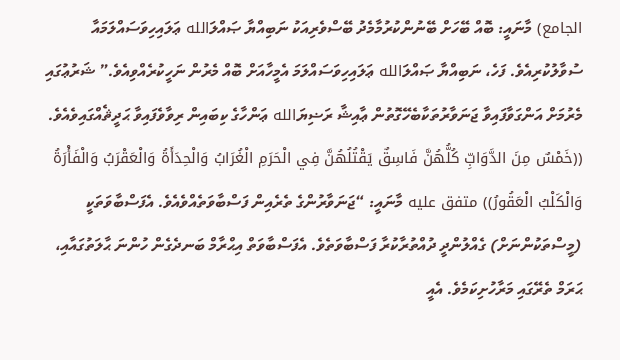الجامع) މާނައީ: ބޮއް ބޭހަށް ބޭނުންކުރުމާމެދު ބޭސްވެރިއަކު ނަބިއްޔާ ޞައްލަالله ޢަލައިހިވަސައްލަމައާ ސުވާލުކުރިއެވެ. ފަހެ، ނަބިއްޔާ ޞައްލަالله ޢަލައިހިވަސައްލަމަ އެމީހާއަށް ބޮއް މެރުން ނަހީކުރެއްވިއެވެ.” ޝަރުޢުގައި މެރުމަށް އަންގަވާފައިވާ ޖަނަވާރުތަކާބެހޭގޮތުން ޢާއިޝާ ރަޟިޔަالله ޢަންހާގެ ކިބައިން ރިވާވެފައިވާ ޙަދީޘެއްގައިވެއެވެ. ((خَمْسٌ مِنَ الدَّوَابِّ كُلُّهُنَّ فَاسِقٌ يَقْتُلُهُنَّ فِي الْحَرَمِ الْغُرَابُ وَالْحِدَأَةُ وَالْعَقْرَبُ وَالْفَأْرَةُ وَالْكَلْبُ الْعَقُورُ)) متفق عليه މާނައީ: “ޖަނަވާރުންގެ ތެރެއިން ފަސްބާވަތެއްވެއެވެ. އެފަސްބާވަތަކީ (މީސްތަކުންނަށް) ގެއްލުންދީ ދުއްތުރާކުރާ ފަސްބާވަތެވެ. އެފަސްބާވަތް އިޙްރާމް ބަނދެގެން ހުންނަ ޙާލަތުގައާއި، ޙަރަމް ތެރޭގައި މަރާހުށިކަމެވެ. އެއީ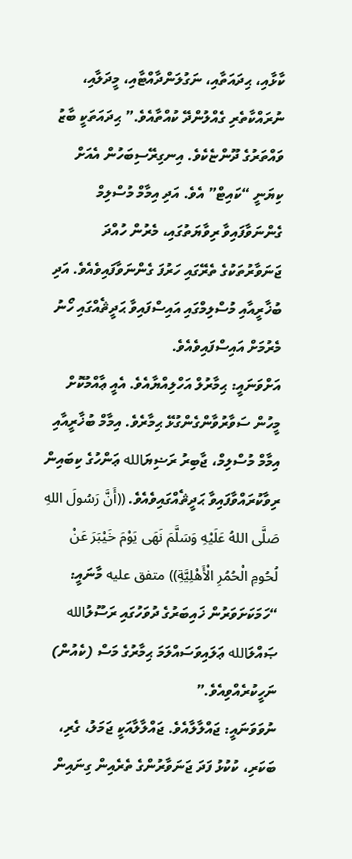ކާޅާއި، ޙިދައަތާއި، ނަގުލަންދާއްޓާއި، މީދަލާއި، ނުރައްކާތެރި ގެއްލުންދޭ ކުއްތާއެވެ.” ޙިދައަތަކީ ބާޒު ވައްތަރުގެ ދޫންޏެކެވެ. އިނގިރޭސިބަހުން އެއަށް ކިޔަނީ “ކައިޓް” އެވެ. އަދި އިމާމް މުސްލިމް ގެންނަވާފައިވާ ރިވާޔަތުގައި، މެރުން ހުއްދަ ޖަނަވާރުތަކުގެ ތެރޭގައި ހަރުފަ ގެންނަވާފައިވެއެވެ. އަދި ބުޚާރީއާއި މުސްލިމްގައި އައިސްފައިވާ ޙަދީޘެއްގައި ހޯނު މެރުމަށް އައިސްފައިވެއެވެ.
އަށްވަނައީ: ޙިމާރުލް އަހްލިއްޔާއެވެ. އެއީ ޢާއްމުކޮށް މީހުން ސަވާރުވާންގެންގުޅޭ ޙިމާރެވެ. އިމާމް ބުޚާރީއާއި އިމާމް މުސްލިމް، ޖާބިރު ރަޟިޔަالله ޢަންހުގެ ކިބައިން ރިވާކުރައްވާފައިވާ ޙަދީޘެއްގައިވެއެވެ. ((أَنَّ رَسُولَ اللهِ صَلَّى اللهُ عَلَيْهِ وَسَلَّمَ نَهَى يَوْمَ خَيْبَرَ عَنْ لُحُومِ الْحُمُرِ الْأَهْلِيَّةِ)) متفق عليه މާނައީ: “ހަމަކަށަވަރުން ޚައިބަރުގެ ދުވަހުގައި ރަސޫލުالله ޞައްލަالله ޢަލައިވަސައްލަމަ ޙިމާރުގެ މަސް (ކެއުން) ނަހީކުރެއްވިއެވެ.”
ނުވަވަނައީ: ޖައްލާލާއެވެ. ޖައްލާލާއަކީ ޖަމަލު، ގެރި، ބަކަރި، ކުކުޅު ފަދަ ޖަނަވާރުންގެ ތެރެއިން ގިނައިން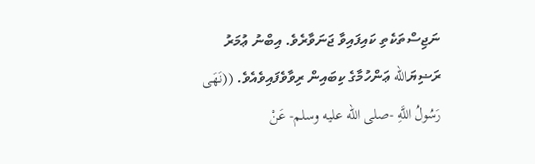ނަޖިސްތަކެތި ކައިފައިވާ ޖަނަވާރެވެ. އިބްނު ޢުމަރު ރަޟިޔަالله ޢަންހުމާގެ ކިބައިން ރިވާވެފައިވެއެވެ. ((نَهَى رَسُولُ اللَّهِ -صلى الله عليه وسلم- عَنْ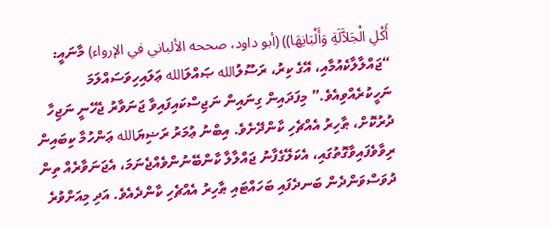أَكْلِ الْجَلاَّلَةِ وَأَلْبَانِهَا)) (أبو داود، صححه الألباني في الإرواء) މާނައީ: “ޖައްލާލާކެއުމާއި، އޭގެ ކިރު، ރަސޫލުالله ޞައްލަالله ޢަލައިހިވަސައްލަމަ ނަހީކުރެއްވިއެވެ.” މިފަދައިން ގިނައިން ނަޖިސްކައިފައިވާ ޖަނަވާރު ޖެހޭނީ ނަޖިހާ ދުރުކޮށް، ޠާހިރު އެއްޗެހި ކާންދޭށެވެ. އިބްނު ޢުމަރު ރަޟިޔަالله ޢަންހުމާ ކިބައިން ރިވާވެފައިވާގޮތުގައި، އެކަލޭގެފާނު ޖައްލާލާ ކާންބޭނުންވެއްޖެނަމަ، އެޖަނަވާރެއް ތިން ދުވަސްވަންދެން ބަނދެފައި ބަހައްޓައި ޠާހިރު އެއްޗެހި ކާންދެއެވެ. އަދި މިއަށްވުރެ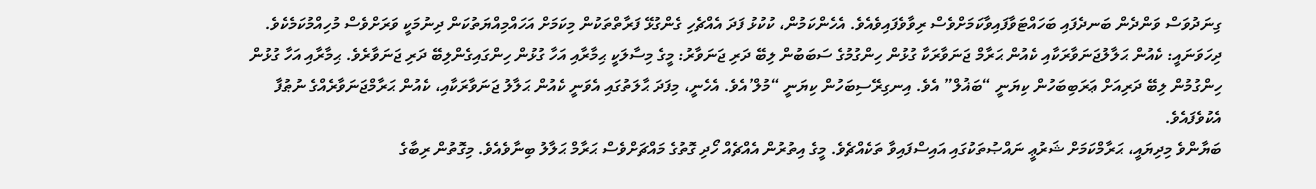ގިނަދުވަސް ވަންދެން ބަނދެފައި ބަހައްޓަވާފައިވާކަމަށްވެސް ރިވާވެފައިވެއެވެ. އެހެންކަމުން، ކުކުޅު ފަދަ އެއްޗެހި ގެންގުޅޭ ފަރާތްތަކުން މިކަމަށް އަހައްމިއްޔަތުކަން ދިނުމަކީ ވަރަށްވެސް މުހިއްމުކަމެކެވެ.
ދިހަވަނައީ: ކެއުން ޙަލާލުޖަނަވާރަކާއި ކެއުން ޙަރާމް ޖަނަވާރަކާ ގުޅުން ހިންގުމުގެ ސަބަބުން ލިބޭ ދަރި ޖަނަވާރު: މީގެ މިސާލަކީ ޙިމާރާއި އަހާ ގުޅުން ހިންގައިގެންލިބޭ ދަރި ޖަނަވާރެވެ. ޙިމާރާއި އަހާ ގުޅުން ހިންގުމުން ލިބޭ ދަރިއަށް ޢަރަބިބަހުން ކިޔަނީ “ބަޣުލް” އެވެ. އިނގިރޭސިބަހުން ކިޔަނީ “މުލް’އެވެ. އެހެނީ، މިފަދަ ޙާލަތުގައި އެވަނީ ކެއުން ޙަލާލު ޖަނަވާރަކާއި، ކެއުން ޙަރާމްޖަނަވާރެއްގެ ނުޠުފާ އެކުވެފައެވެ.
ބަޔާންވެ މިދިޔައީ، ޙަރާމްކަމަށް ޝަރުޢީ ނައްޞުތަކުގައި އައިސްފައިވާ ތަކެއްޗެވެ. މީގެ އިތުރުން އެއްޗެއް ހޯދި ގޮތުގެ މައްޗަށްވެސް ޙަރާމް ޙަލާލު ބިނާވެއެވެ. މިގޮތުން ރިބާގެ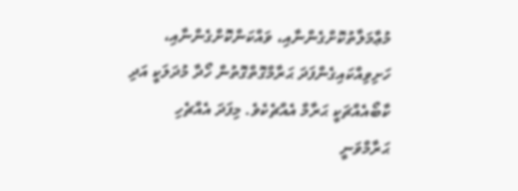މުޢާމަލާތުކޮށްގެންނާއި، ވައްކަންކޮށްގެންނާއި، ހަށިވިއްކައިގެންފަދަ ޙަރާމްގޮތްގޮތުން ހޯދާ މުދަލަކީ އަދި ކާބޯއެއްޗަކީ ޙަރާމް އެއްޗެކެވެ. މިފަދަ އެއްޗެހި ޙަރާމްވަނީ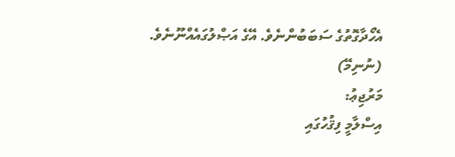އެހޯދާގޮތުގެ ސަބަބުންނެވެ. އޭގެ އަޞްލުގައެއްނޫނެވެ.
(ނުނިމޭ)
މަރުޖިޢު:
އިސްލާމީ ފިޤުހުގައި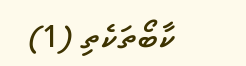ކާބޯތަކެތި (1)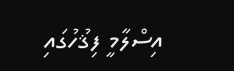އިސްލާމީ ފިޤުހުގައި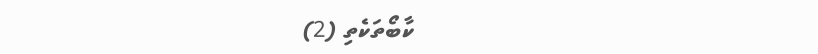ކާބޯތަކެތި (2)